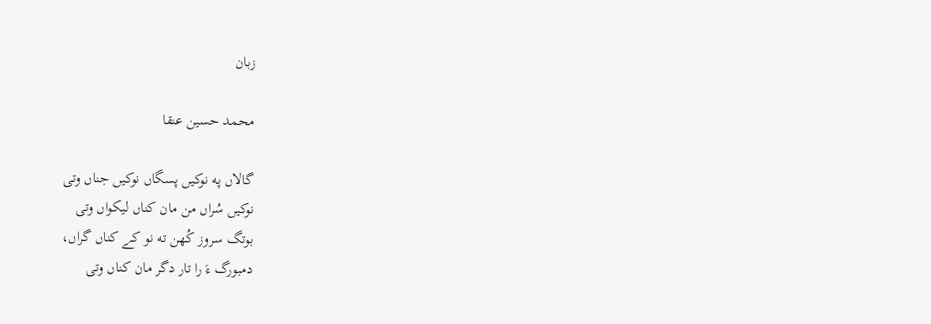زبان

محمد حسین عنقا

گالاں په نوکیں پسگاں نوکیں جناں وتی
نوکیں سُراں من مان کناں لیکواں وتی
بوتگ سروز کُهن ته نو کے کناں گراں،
دمبورگ ءَ را تار دگر مان کناں وتی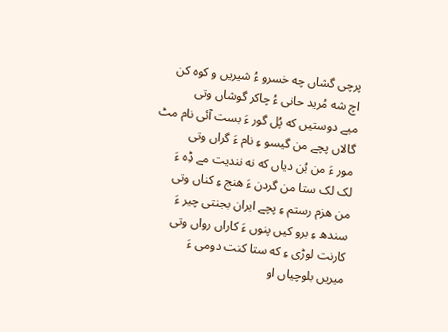پرچی گشاں چه خسرو ء‌ُ شیریں و کوه کن
اچ شه مُرید حانی ءُ چاکر گوشاں وتی
میے دوستیں که پُل گور ءَ‌ بست آئی نام مٹ
گالاں پچے من گیسو ءِ نام ءَ گراں وتی
مور ءَ ‌من بُن دیاں که نه نندیت مے ڈِه ءَ
لک لک ستا من گردن ءَ هنج ءِ کناں وتی
من هزم رستم ءِ پچے ایران بجنتی چیر ءَ
سندھ ءِ برو کیں پنوں ءَ کاراں رواں وتی
کارنت لوڑی ءِ که ستا کنت دومی ءَ
میریں بلوچیاں او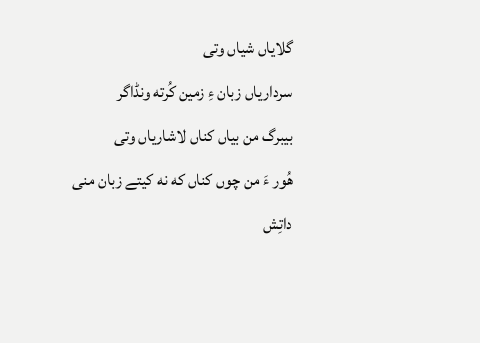گلایاں شیاں وتی
سرداریاں زبان ءِ زمین کُرته ونڈاگر
بیبرگ من بیاں کناں لاشاریاں وتی
هُور ءَ من چوں کناں که نه کیتے زبان منی
داتِش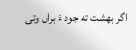اگر بهشت ته جود ءَ براں وتی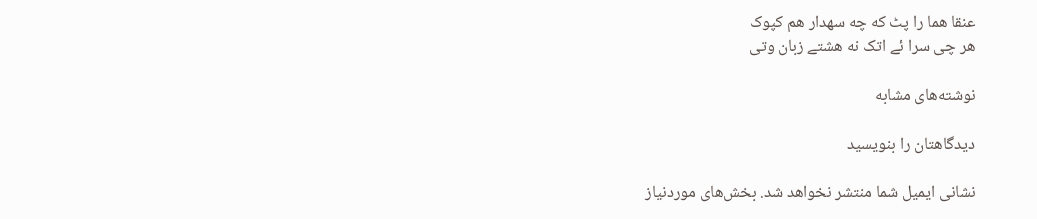عنقا هما را پٹ که چه سهدار هم کپوک
هر چی سرا ئے اتک نه هشتے زبان وتی

نوشته‌های مشابه

دیدگاهتان را بنویسید

نشانی ایمیل شما منتشر نخواهد شد. بخش‌های موردنیاز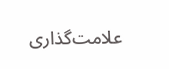علامت‌گذاری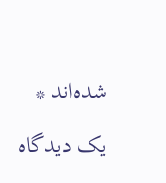شده‌اند *

یک دیدگاه